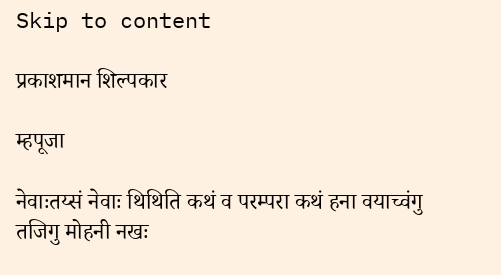Skip to content

प्रकाशमान शिल्पकार

म्हपूजा

नेवाःतय्सं नेवाः थिथिति कथं व परम्परा कथं हना वयाच्वंगु तजिगु मोहनी नखः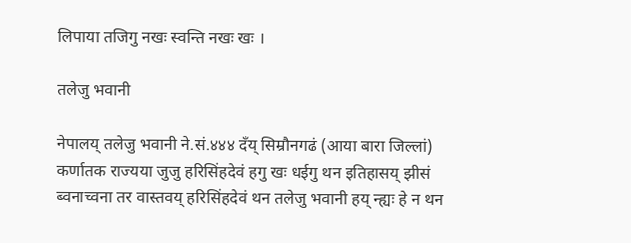लिपाया तजिगु नखः स्वन्ति नखः खः ।

तलेजु भवानी

नेपालय् तलेजु भवानी ने.सं.४४४ दँय् सिम्रौनगढं (आया बारा जिल्लां) कर्णातक राज्यया जुजु हरिसिंहदेवं हगु खः धईगु थन इतिहासय् झीसं ब्वनाच्वना तर वास्तवय् हरिसिंहदेवं थन तलेजु भवानी हय् न्ह्यः हे न थन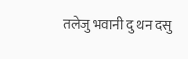तलेजु भवानी दु थन दसु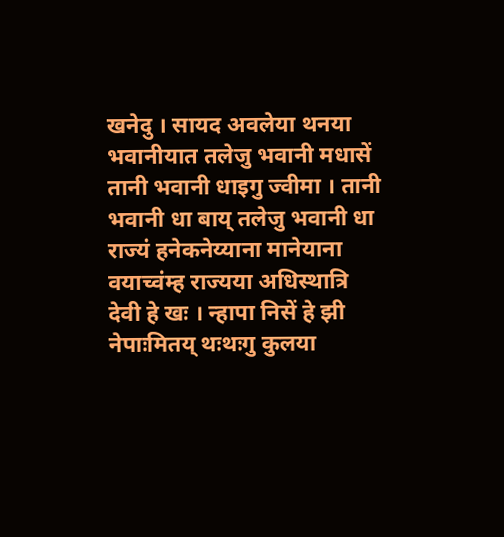खनेदु । सायद अवलेया थनया भवानीयात तलेजु भवानी मधासें तानी भवानी धाइगु ज्वीमा । तानी भवानी धा बाय् तलेजु भवानी धा राज्यं हनेकनेय्याना मानेयाना वयाच्वंम्ह राज्यया अधिस्थात्रि देवी हे खः । न्हापा निसें हे झी नेपाःमितय् थःथःगु कुलया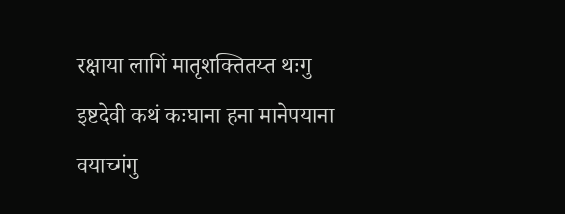रक्षाया लागिं मातृशक्तितय्त थःगु इष्टदेवी कथं कःघाना हना मानेपयाना वयाच्गंगु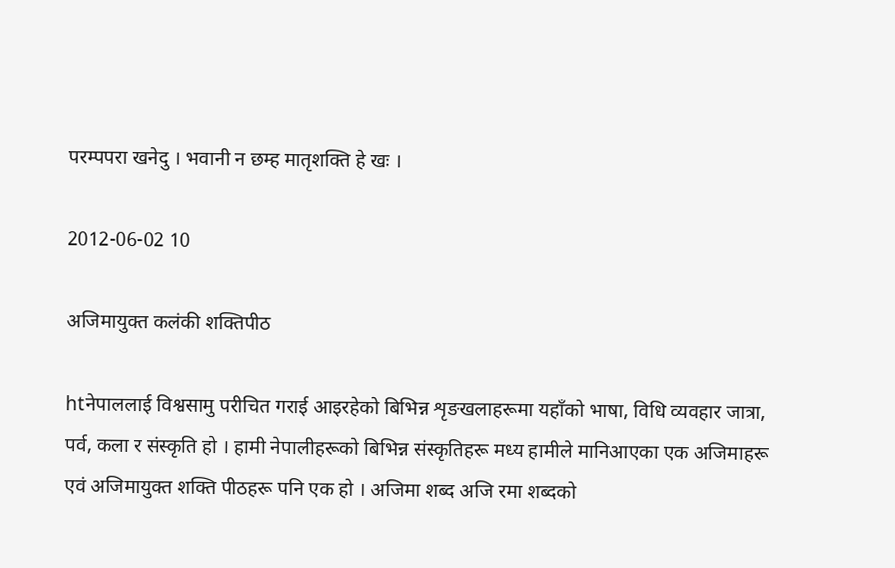परम्पपरा खनेदु । भवानी न छम्ह मातृशक्ति हे खः ।

2012-06-02 10

अजिमायुक्त कलंकी शक्तिपीठ

htनेपाललाई विश्वसामु परीचित गराई आइरहेको बिभिन्न शृङखलाहरूमा यहाँको भाषा, विधि व्यवहार जात्रा, पर्व, कला र संस्कृति हो । हामी नेपालीहरूको बिभिन्न संस्कृतिहरू मध्य हामीले मानिआएका एक अजिमाहरू एवं अजिमायुक्त शक्ति पीठहरू पनि एक हो । अजिमा शब्द अजि रमा शब्दको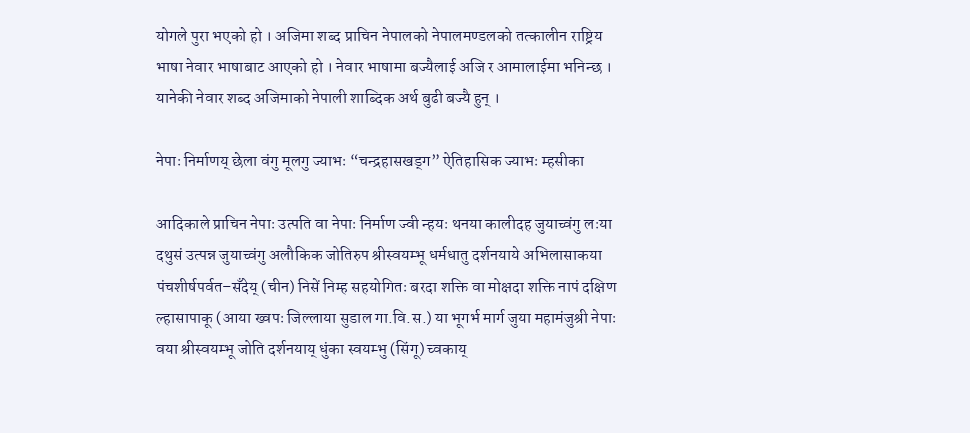योगले पुरा भएको हो । अजिमा शब्द प्राचिन नेपालको नेपालमण्डलको तत्कालीन राष्ट्रिय भाषा नेवार भाषाबाट आएको हो । नेवार भाषामा बज्यैलाई अजि र आमालाईमा भनिन्छ । यानेकी नेवार शब्द अजिमाको नेपाली शाब्दिक अर्थ बुढी बज्यै हुन् ।

नेपाः निर्माणय् छेला वंगु मूलगु ज्याभः “चन्द्रहासखड्ग” ऐतिहासिक ज्याभः म्हसीका

आदिकाले प्राचिन नेपाः उत्पति वा नेपाः निर्माण ज्वी न्हयः थनया कालीदह जुयाच्वंगु लःया दथुसं उत्पन्न जुयाच्वंगु अलौकिक जोतिरुप श्रीस्वयम्भू धर्मधातु दर्शनयाये अभिलासाकया पंचशीर्षपर्वत–सँदेय् (चीन) निसें निम्ह सहयोगितः बरदा शक्ति वा मोक्षदा शक्ति नापं दक्षिण ल्हासापाकू (आया ख्वपः जिल्लाया सुडाल गा.वि.स.) या भूगर्भ मार्ग जुया महामंजुश्री नेपाः वया श्रीस्वयम्भू जोति दर्शनयाय् धुंका स्वयम्भु (सिंगू) च्वकाय्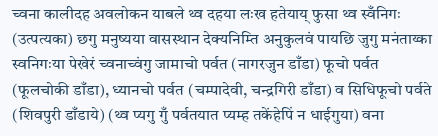च्वना कालीदह अवलोकन याबले थ्व दहया लःख हतेयाय् फुसा थ्व स्वँनिगः (उत्पत्यका) छगु मनुष्यया वासस्थान देक्यनिम्ति अनुकुलवं पायछि जुगु मनंताय्का स्वनिगःया पेखेरं च्वनाच्वंगु जामाचो पर्वत (नागरजुन डाँडा) फूचो पर्वत (फूलचोकी डाँडा), ध्यानचो पर्वत (चम्पादेवी, चन्द्रगिरी डाँडा) व सिधिफूचो पर्वते (शिवपुरी डाँडाये) (थ्व प्यगु गुँ पर्वतयात प्यम्ह तकेंहेपिं न धाईगुया) वना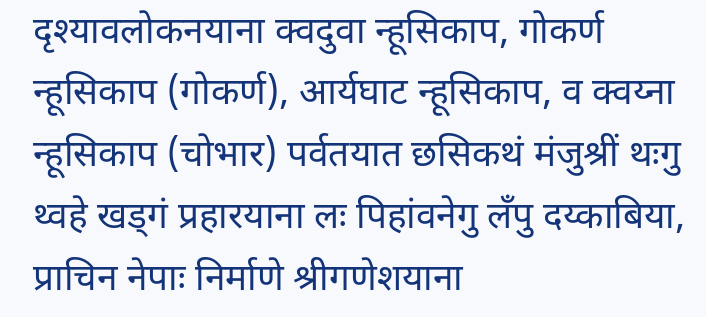दृश्यावलोकनयाना क्वदुवा न्हूसिकाप, गोकर्ण न्हूसिकाप (गोकर्ण), आर्यघाट न्हूसिकाप, व क्वय्ना न्हूसिकाप (चोभार) पर्वतयात छसिकथं मंजुश्रीं थःगु थ्वहे खड्गं प्रहारयाना लः पिहांवनेगु लँपु दय्काबिया, प्राचिन नेपाः निर्माणे श्रीगणेशयाना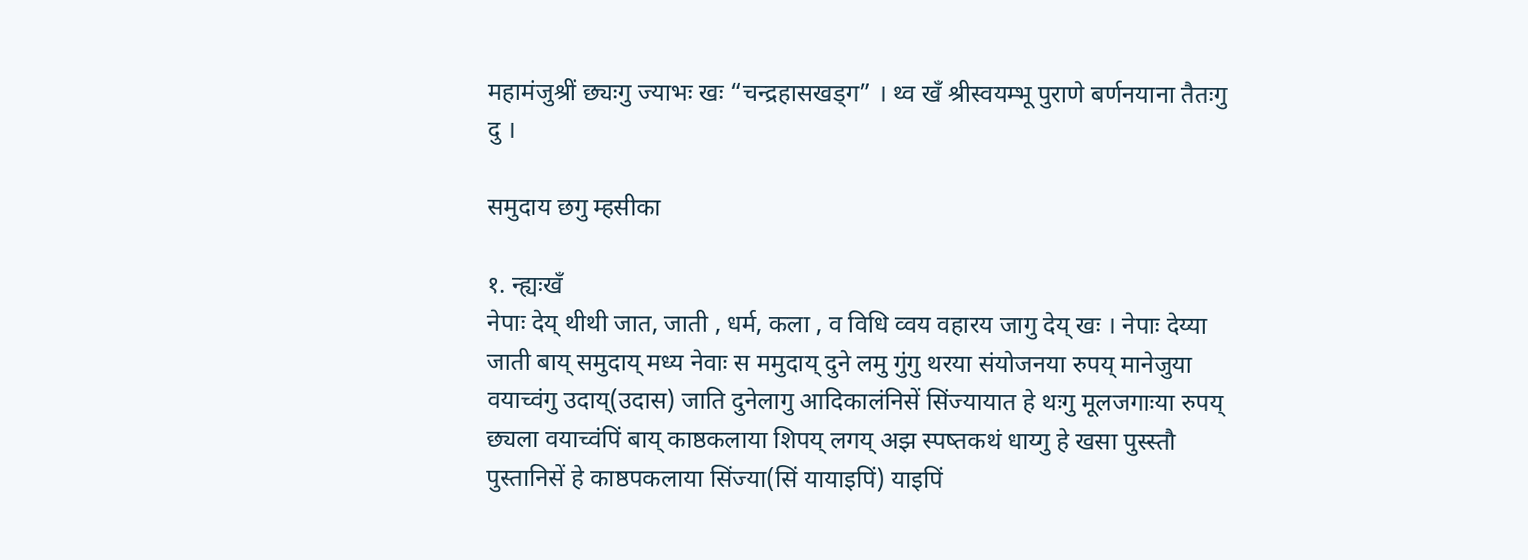महामंजुश्रीं छ्यःगु ज्याभः खः “चन्द्रहासखड्ग” । थ्व खँ श्रीस्वयम्भू पुराणे बर्णनयाना तैतःगु दु ।

समुदाय छगु म्हसीका

१. न्ह्यःखँ
नेपाः देय् थीथी जात, जाती , धर्म, कला , व विधि व्वय वहारय जागु देय् खः । नेपाः देय्या जाती बाय् समुदाय् मध्य नेवाः स ममुदाय् दुने लमु गुंगु थरया संयोजनया रुपय् मानेजुया वयाच्वंगु उदाय्(उदास) जाति दुनेलागु आदिकालंनिसें सिंज्यायात हे थःगु मूलजगाःया रुपय् छ्यला वयाच्वंपिं बाय् काष्ठकलाया शिपय् लगय् अझ स्पष्तकथं धाय्गु हे खसा पुस्स्तौ पुस्तानिसें हे काष्ठपकलाया सिंज्या(सिं यायाइपिं) याइपिं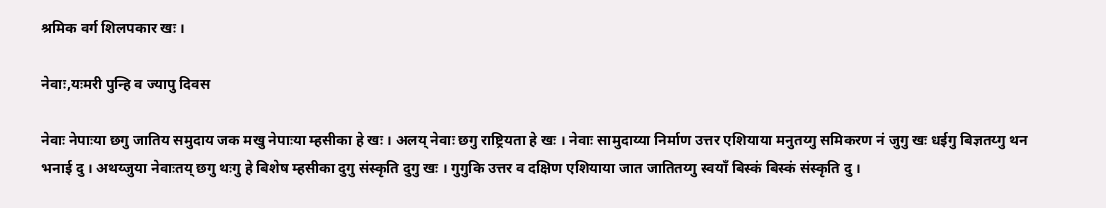श्रमिक वर्ग शिलपकार खः ।

नेवाः,यःमरी पुन्हि व ज्यापु दिवस

नेवाः नेपाःया छगु जातिय समुदाय जक मखु नेपाःया म्हसीका हे खः । अलय् नेवाः छगु राष्ट्रियता हे खः । नेवाः सामुदाय्या निर्माण उत्तर एशियाया मनुतय्गु समिकरण नं जुगु खः धईगु बिज्ञतय्गु थन भनाई दु । अथय्जुया नेवाःतय् छगु थःगु हे बिशेष म्हसीका दुगु संस्कृति दुगु खः । गुगुकि उत्तर व दक्षिण एशियाया जात जातितय्गु स्वयाँ बिस्कं बिस्कं संस्कृति दु ।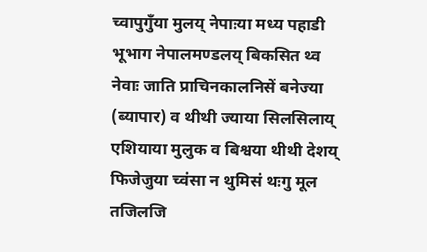च्वापुगुँया मुलय् नेपाःया मध्य पहाडी भूभाग नेपालमण्डलय् बिकसित थ्व नेवाः जाति प्राचिनकालनिसें बनेज्या (ब्यापार) व थीथी ज्याया सिलसिलाय् एशियाया मुलुक व बिश्वया थीथी देशय् फिजेजुया च्वंसा न थुमिसं थःगु मूल तजिलजि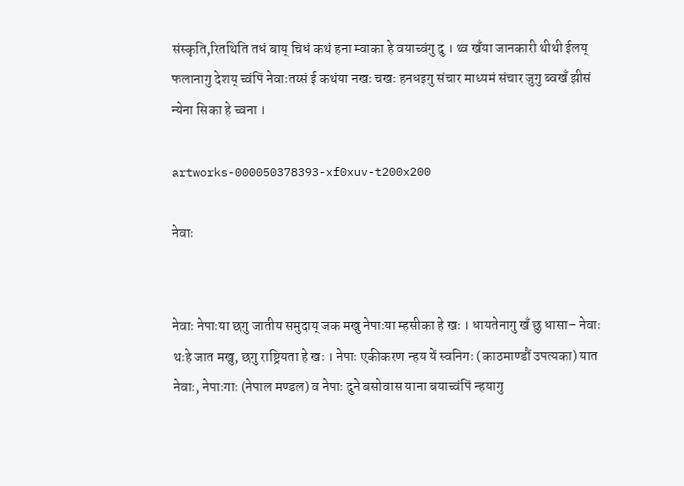संस्कृति,रितथिति तधं बाय् चिधं कथं हना म्वाका हे वयाच्वंगु दु । थ्व खँया जानकारी थीथी ईलय् फलानागु देशय् च्वंपिं नेवाःतय्सं ई कथंया नखः चखः हनधइगु संचार माध्यमं संचार जुगु ब्वखँ झीसं न्येना सिका हे च्वना ।

artworks-000050378393-xf0xuv-t200x200

नेवाः


नेवाः नेपाःया छगु जातीय समुदाय् जक मखु नेपाःया म्हसीका हे खः । धायतेनागु खँ छु धासा– नेवाः थःहे जात मखु, छगु राष्ट्रियता हे खः । नेपाः एकीकरण न्हय यें स्वनिगः (काठमाण्डौं उपत्यका) यात नेवाः, नेपाःगाः (नेपाल मण्डल) व नेपाः दुने बसोवास याना बयाच्वंपिं न्हयागु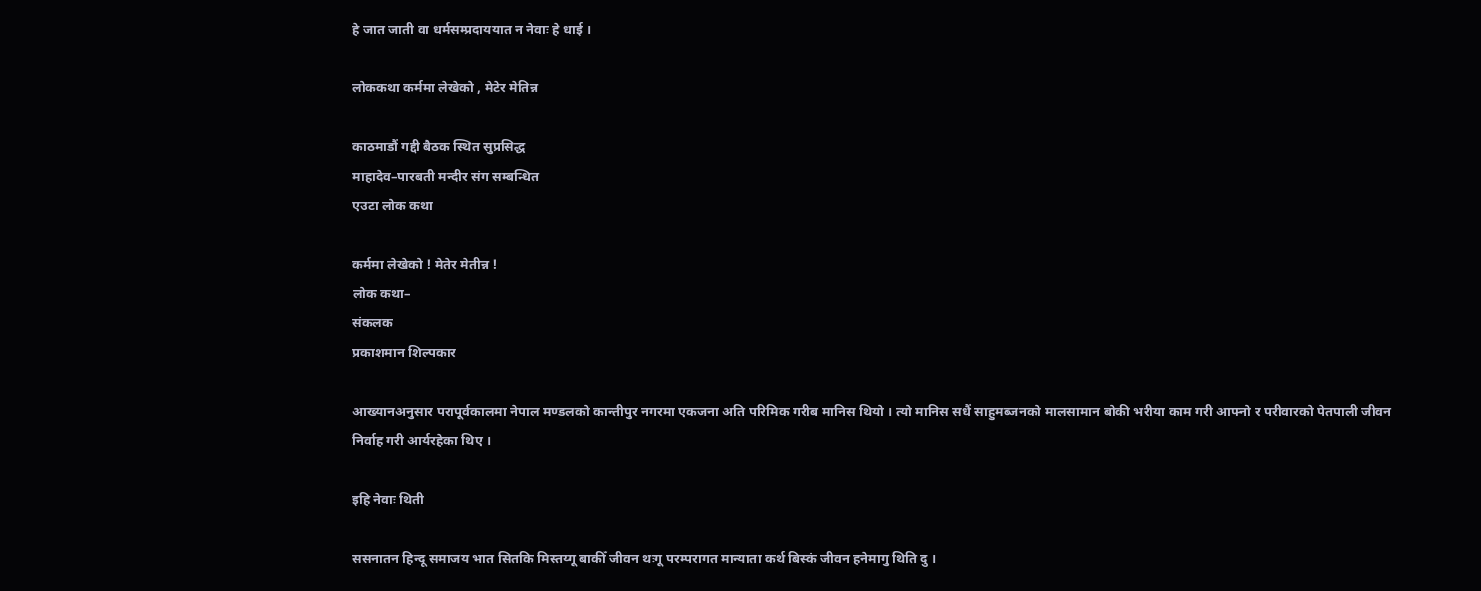हे जात जाती वा धर्मसम्प्रदाययात न नेवाः हे धाई ।

लोककथा कर्ममा लेखेको , मेटेर मेतिन्न

काठमाडौं गद्दी बैठक स्थित सुप्रसिद्ध
माहादेव–पारबती मन्दीर संग सम्बन्धित
एउटा लोक कथा

कर्ममा लेखेको ! मेतेर मेतीन्न !
लोक कथा–
संकलक
प्रकाशमान शिल्पकार

आख्यानअनुसार परापूर्वकालमा नेपाल मण्डलको कान्तीपुर नगरमा एकजना अति परिमिक गरीब मानिस थियो । त्यो मानिस सधैं साहुमब्जनको मालसामान बोकी भरीया काम गरी आफ्नो र परीवारको पेतपाली जीवन निर्वाह गरी आर्यरहेका थिए ।

इहि नेवाः थिती

ससनातन हिन्दू समाजय भात सितकि मिस्तय्गू बाकीँ जीवन थःगू परम्परागत मान्याता कर्थ बिस्कं जीवन हनेमागु थिति दु ।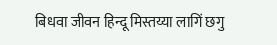बिधवा जीवन हिन्दू मिस्तय्या लागिं छगु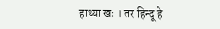हाथ्या खः । तर हिन्दू हे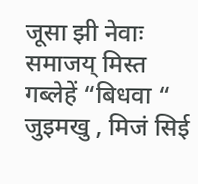जूसा झी नेवाः समाजय् मिस्त गब्लेहें “बिधवा “ जुइमखु , मिजं सिई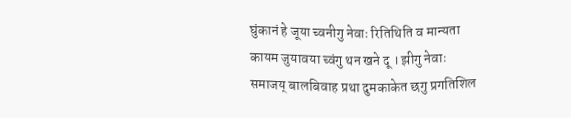घुंकानं हे जूया च्वनीगु नेवाः रितिथिति व मान्यता कायम जुयावया च्वंगु थन खने दू । झीगु नेवाः समाजय् बालबिवाह प्रथा दुमकाकेत छगु प्रगतिशिल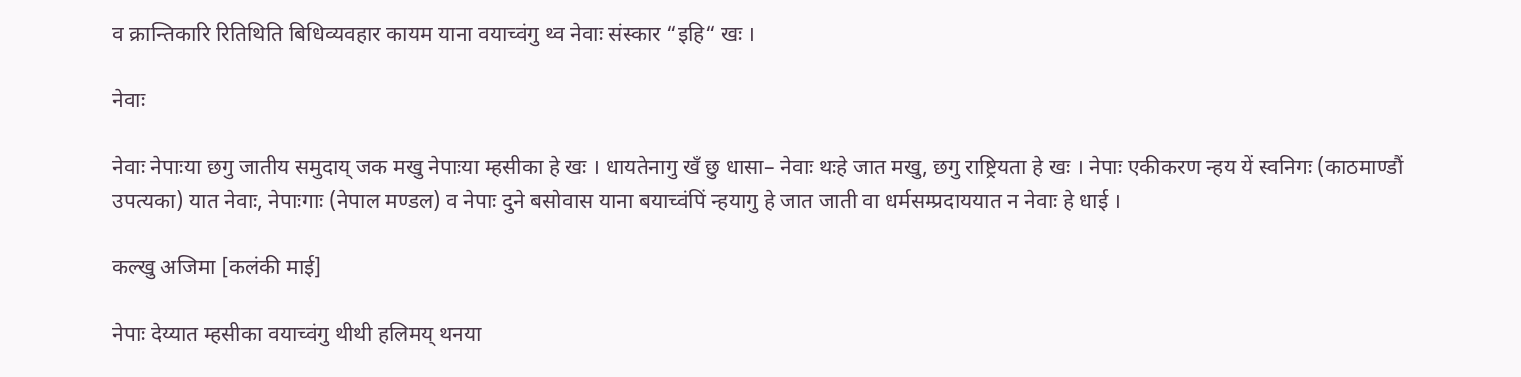व क्रान्तिकारि रितिथिति बिधिव्यवहार कायम याना वयाच्वंगु थ्व नेवाः संस्कार “इहि“ खः ।

नेवाः

नेवाः नेपाःया छगु जातीय समुदाय् जक मखु नेपाःया म्हसीका हे खः । धायतेनागु खँ छु धासा– नेवाः थःहे जात मखु, छगु राष्ट्रियता हे खः । नेपाः एकीकरण न्हय यें स्वनिगः (काठमाण्डौं उपत्यका) यात नेवाः, नेपाःगाः (नेपाल मण्डल) व नेपाः दुने बसोवास याना बयाच्वंपिं न्हयागु हे जात जाती वा धर्मसम्प्रदाययात न नेवाः हे धाई ।

कल्खु अजिमा [कलंकी माई]

नेपाः देय्यात म्हसीका वयाच्वंगु थीथी हलिमय् थनया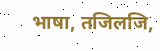भाषा, तजिलजि,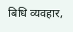बिधि व्यवहार,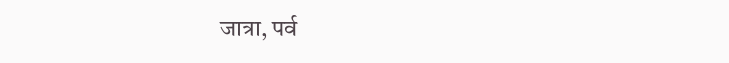जात्रा, पर्व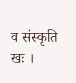व संस्कृति खः ।